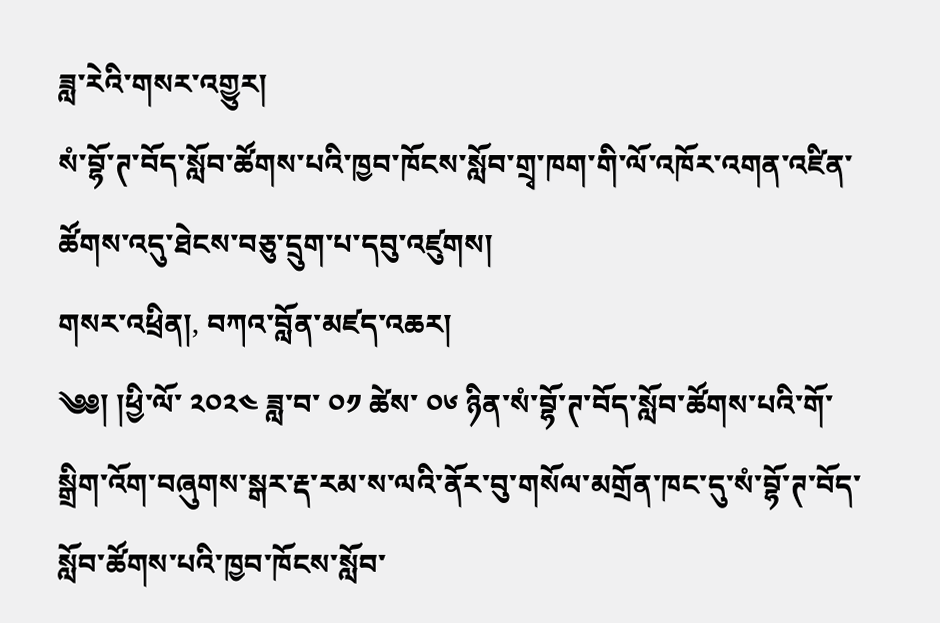ཟླ་རེའི་གསར་འགྱུར།
སཾ་བྷོ་ཊ་བོད་སློབ་ཚོགས་པའི་ཁྱབ་ཁོངས་སློབ་གྲྭ་ཁག་གི་ལོ་འཁོར་འགན་འཛིན་ཚོགས་འདུ་ཐེངས་བཅུ་དྲུག་པ་དབུ་འཛུགས།
གསར་འཕྲིན།, བཀའ་བློན་མཛད་འཆར།
༄༅། །ཕྱི་ལོ་ ༢༠༢༤ ཟླ་བ་ ༠༡ ཚེས་ ༠༦ ཉིན་སཾ་བྷོ་ཊ་བོད་སློབ་ཚོགས་པའི་གོ་སྒྲིག་འོག་བཞུགས་སྒར་རྡ་རམ་ས་ལའི་ནོར་བུ་གསོལ་མགྲོན་ཁང་དུ་སཾ་བྷོ་ཊ་བོད་སློབ་ཚོགས་པའི་ཁྱབ་ཁོངས་སློབ་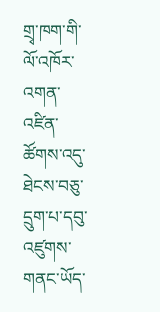གྲྭ་ཁག་གི་ལོ་འཁོར་འགན་འཛིན་ཚོགས་འདུ་ཐེངས་བཅུ་དྲུག་པ་དབུ་འཛུགས་གནང་ཡོད་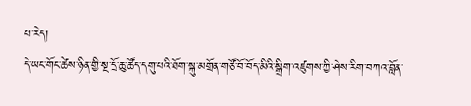པ་རེད།
དེ་ཡང་གོང་ཚེས་ཉིན་གྱི་སྔ་དྲོ་ཆུ་ཚོད་དགུ་པའི་ཐོག་སྐུ་མགྲོན་གཙོ་བོ་བོད་མིའི་སྒྲིག་འཛུགས་ཀྱི་ཤེས་རིག་བཀའ་བློན་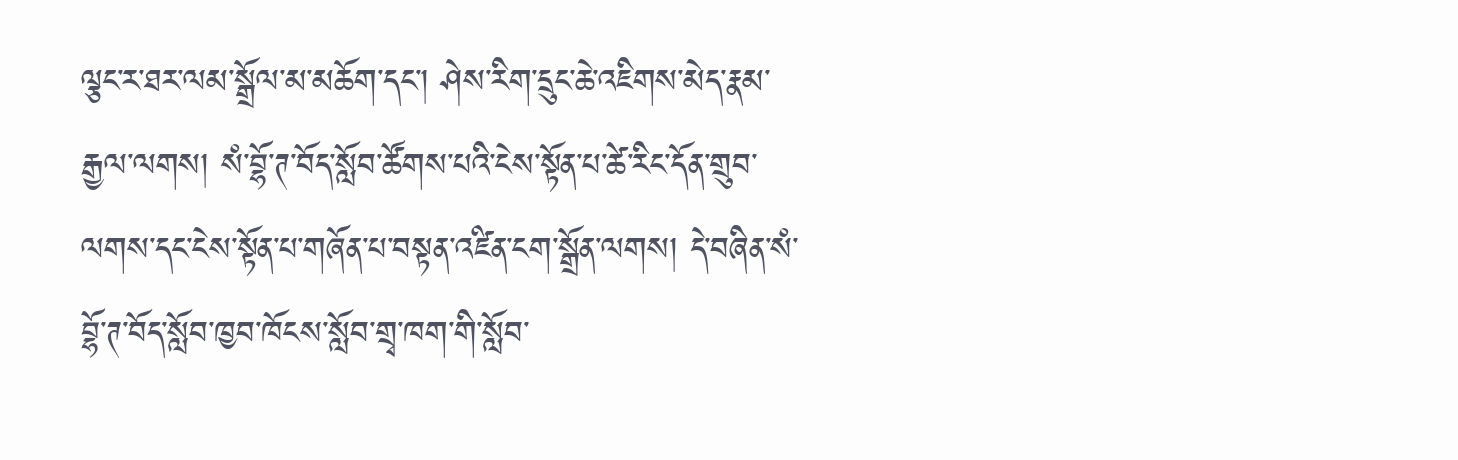ལྕང་ར་ཐར་ལམ་སྒྲོལ་མ་མཆོག་དང་། ཤེས་རིག་དྲུང་ཆེ་འཇིགས་མེད་རྣམ་རྒྱལ་ལགས། སཾ་བྷོ་ཊ་བོད་སློབ་ཚོགས་པའི་ངེས་སྟོན་པ་ཚེ་རིང་དོན་གྲུབ་ལགས་དང་ངེས་སྟོན་པ་གཞོན་པ་བསྟན་འཛིན་ངག་སྒྲོན་ལགས། དེ་བཞིན་སཾ་བྷོ་ཊ་བོད་སློབ་ཁྱབ་ཁོངས་སློབ་གྲྭ་ཁག་གི་སློབ་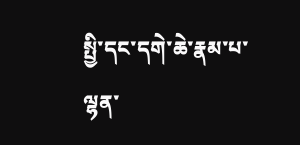སྤྱི་དང་དགེ་ཆེ་རྣམ་པ་ལྷན་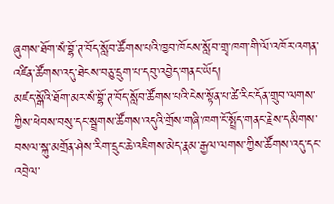ཞུགས་ཐོག་སཾ་བྷོ་ཊ་བོད་སློབ་ཚོགས་པའི་ཁྱབ་ཁོངས་སློབ་གྲྭ་ཁག་གི་ལོ་འཁོར་འགན་འཛིན་ཚོགས་འདུ་ཐེངས་བཅུ་དྲུག་པ་དབུ་འབྱེད་གནང་ཡོད།
མཛད་སྒོའི་ཐོག་མར་སཾ་བྷོ་ཊ་བོད་སློབ་ཚོགས་པའི་ངེས་སྟོན་པ་ཚེ་རིང་དོན་གྲུབ་ལགས་ཀྱིས་ཕེབས་བསུ་དང་སྦྲགས་ཚོགས་འདུའི་གྲོས་གཞི་ཁག་ངོ་སྤྲོད་གནང་རྗེས་དམིགས་བསལ་སྐུ་མགྲོན་ཤེས་རིག་དྲུང་ཆེ་འཇིགས་མེད་རྣམ་རྒྱལ་ལགས་ཀྱིས་ཚོགས་འདུ་དང་འབྲེལ་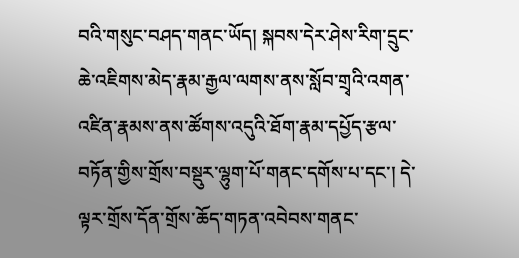བའི་གསུང་བཤད་གནང་ཡོད། སྐབས་དེར་ཤེས་རིག་དྲུང་ཆེ་འཇིགས་མེད་རྣམ་རྒྱལ་ལགས་ནས་སློབ་གྲྭའི་འགན་འཛིན་རྣམས་ནས་ཚོགས་འདུའི་ཐོག་རྣམ་དཔྱོད་རྩལ་བཏོན་གྱིས་གྲོས་བསྡུར་ལྷུག་པོ་གནང་དགོས་པ་དང་། དེ་ལྟར་གྲོས་དོན་གྲོས་ཆོད་གཏན་འབེབས་གནང་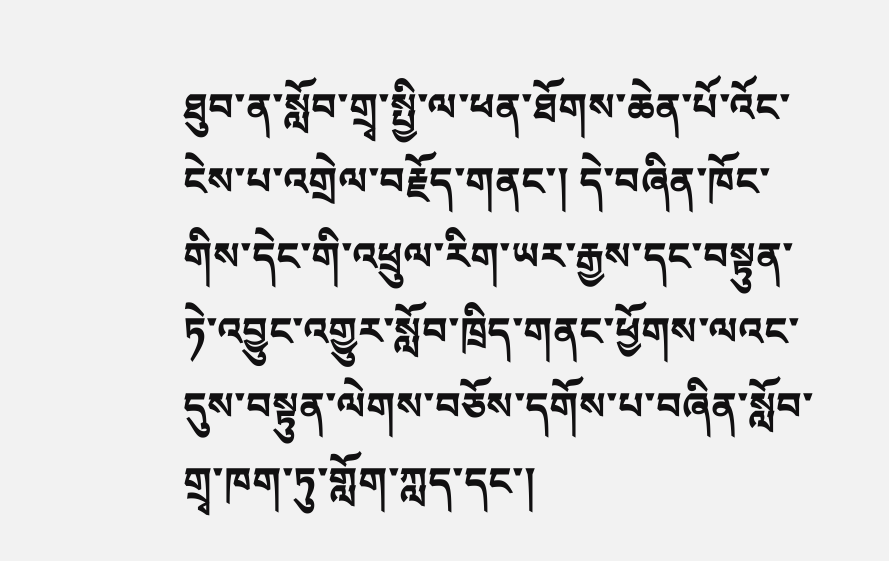ཐུབ་ན་སློབ་གྲྭ་སྤྱི་ལ་ཕན་ཐོགས་ཆེན་པོ་འོང་ངེས་པ་འགྲེལ་བརྗོད་གནང་། དེ་བཞིན་ཁོང་གིས་དེང་གི་འཕྲུལ་རིག་ཡར་རྒྱས་དང་བསྟུན་ཏེ་འབྱུང་འགྱུར་སློབ་ཁྲིད་གནང་ཕྱོགས་ལའང་དུས་བསྟུན་ལེགས་བཅོས་དགོས་པ་བཞིན་སློབ་གྲྭ་ཁག་ཏུ་གློག་ཀླད་དང་།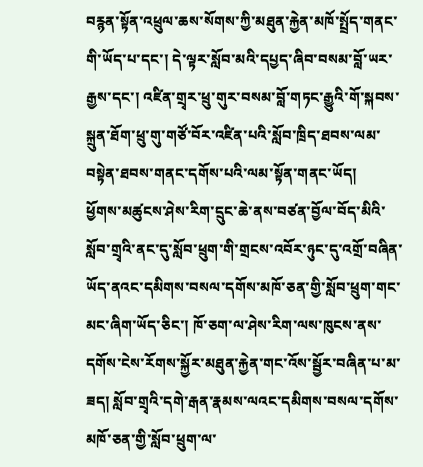བརྙན་སྟོན་འཕྲུལ་ཆས་སོགས་ཀྱི་མཐུན་རྐྱེན་མཁོ་སྤྲོད་གནང་གི་ཡོད་པ་དང་། དེ་ལྟར་སློབ་མའི་དཔྱད་ཞིབ་བསམ་བློ་ཡར་རྒྱས་དང་། འཛིན་གྲྭར་ཕྲུ་གུར་བསམ་བློ་གཏང་རྒྱུའི་གོ་སྐབས་སྐྲུན་ཐོག་ཕྲུ་གུ་གཙོ་བོར་འཛིན་པའི་སློབ་ཁྲིད་ཐབས་ལམ་བསྟེན་ཐབས་གནང་དགོས་པའི་ལམ་སྟོན་གནང་ཡོད།
ཕྱོགས་མཚུངས་ཤེས་རིག་དྲུང་ཆེ་ནས་བཙན་བྱོལ་བོད་མིའི་སློབ་གྲྭའི་ནང་དུ་སློབ་ཕྲུག་གི་གྲངས་འབོར་ཉུང་དུ་འགྲོ་བཞིན་ཡོད་ནའང་དམིགས་བསལ་དགོས་མཁོ་ཅན་གྱི་སློབ་ཕྲུག་གང་མང་ཞིག་ཡོད་ཅིང་། ཁོ་ཅག་ལ་ཤེས་རིག་ལས་ཁུངས་ནས་དགོས་ངེས་རོགས་སྐྱོར་མཐུན་རྐྱེན་གང་འོས་སྦྱོར་བཞིན་པ་མ་ཟད། སློབ་གྲྭའི་དགེ་རྒན་རྣམས་ལའང་དམིགས་བསལ་དགོས་མཁོ་ཅན་གྱི་སློབ་ཕྲུག་ལ་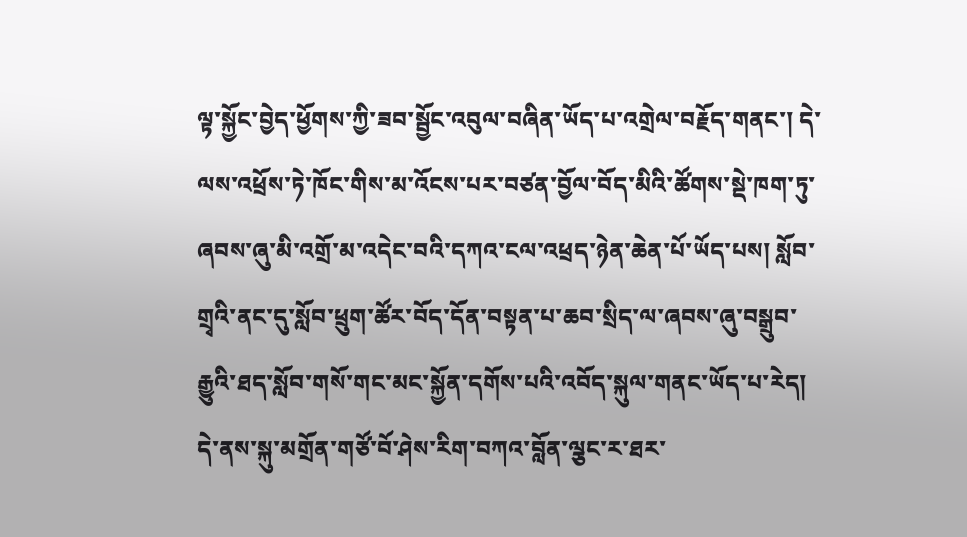ལྟ་སྐྱོང་བྱེད་ཕྱོགས་ཀྱི་ཟབ་སྦྱོང་འབུལ་བཞིན་ཡོད་པ་འགྲེལ་བརྗོད་གནང་། དེ་ལས་འཕྲོས་ཏེ་ཁོང་གིས་མ་འོངས་པར་བཙན་བྱོལ་བོད་མིའི་ཚོགས་སྡེ་ཁག་ཏུ་ཞབས་ཞུ་མི་འགྲོ་མ་འདེང་བའི་དཀའ་ངལ་འཕྲད་ཉེན་ཆེན་པོ་ཡོད་པས། སློབ་གྲྭའི་ནང་དུ་སློབ་ཕྲུག་ཚོར་བོད་དོན་བསྟན་པ་ཆབ་སྲིད་ལ་ཞབས་ཞུ་བསྒྲུབ་རྒྱུའི་ཐད་སློབ་གསོ་གང་མང་སྐྱོན་དགོས་པའི་འབོད་སྐུལ་གནང་ཡོད་པ་རེད།
དེ་ནས་སྐུ་མགྲོན་གཙོ་བོ་ཤེས་རིག་བཀའ་བློན་ལྕང་ར་ཐར་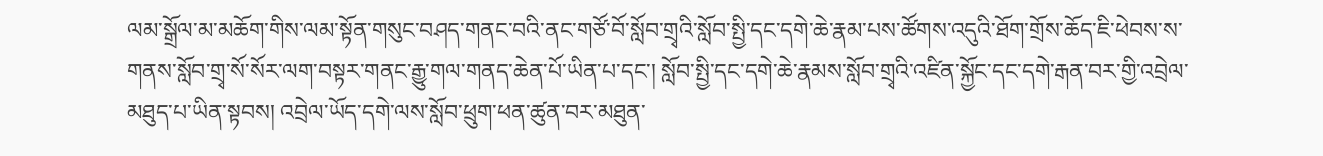ལམ་སྒྲོལ་མ་མཆོག་གིས་ལམ་སྟོན་གསུང་བཤད་གནང་བའི་ནང་གཙོ་བོ་སློབ་གྲྭའི་སློབ་སྤྱི་དང་དགེ་ཆེ་རྣམ་པས་ཚོགས་འདུའི་ཐོག་གྲོས་ཆོད་ཇི་ཕེབས་ས་གནས་སློབ་གྲྭ་སོ་སོར་ལག་བསྟར་གནང་རྒྱུ་གལ་གནད་ཆེན་པོ་ཡིན་པ་དང་། སློབ་སྤྱི་དང་དགེ་ཆེ་རྣམས་སློབ་གྲྭའི་འཛིན་སྐྱོང་དང་དགེ་རྒན་བར་གྱི་འབྲེལ་མཐུད་པ་ཡིན་སྟབས། འབྲེལ་ཡོད་དགེ་ལས་སློབ་ཕྲུག་ཕན་ཚུན་བར་མཐུན་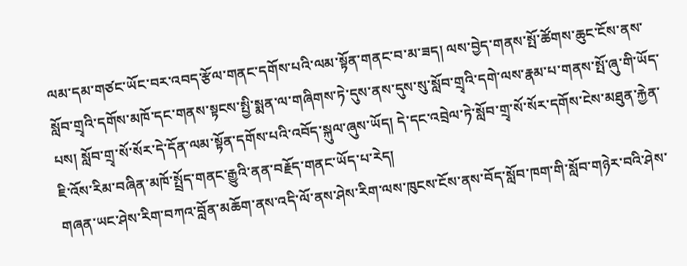ལམ་དམ་གཙང་ཡོང་བར་འབད་རྩོལ་གནང་དགོས་པའི་ལམ་སྟོན་གནང་བ་མ་ཟད། ལས་བྱེད་གནས་སྤོ་ཚོགས་ཆུང་ངོས་ནས་སློབ་གྲྭའི་དགོས་མཁོ་དང་གནས་སྟངས་སྤྱི་སྨན་ལ་གཞིགས་ཏེ་དུས་ནས་དུས་སུ་སློབ་གྲྭའི་དགེ་ལས་རྣམ་པ་གནས་སྤོ་ཞུ་གི་ཡོད་པས། སློབ་གྲྭ་སོ་སོར་དེ་དོན་ལམ་སྟོན་དགོས་པའི་འབོད་སྐུལ་ཞུས་ཡོད། དེ་དང་འབྲེལ་ཏེ་སློབ་གྲྭ་སོ་སོར་དགོས་ངེས་མཐུན་རྐྱེན་ཇི་འོས་རིམ་བཞིན་མཁོ་སྤྲོད་གནང་རྒྱུའི་ནན་བརྗོད་གནང་ཡོད་པ་རེད།
གཞན་ཡང་ཤེས་རིག་བཀའ་བློན་མཆོག་ནས་འདི་ལོ་ནས་ཤེས་རིག་ལས་ཁུངས་ངོས་ནས་བོད་སློབ་ཁག་གི་སློབ་གཉེར་བའི་ཤེས་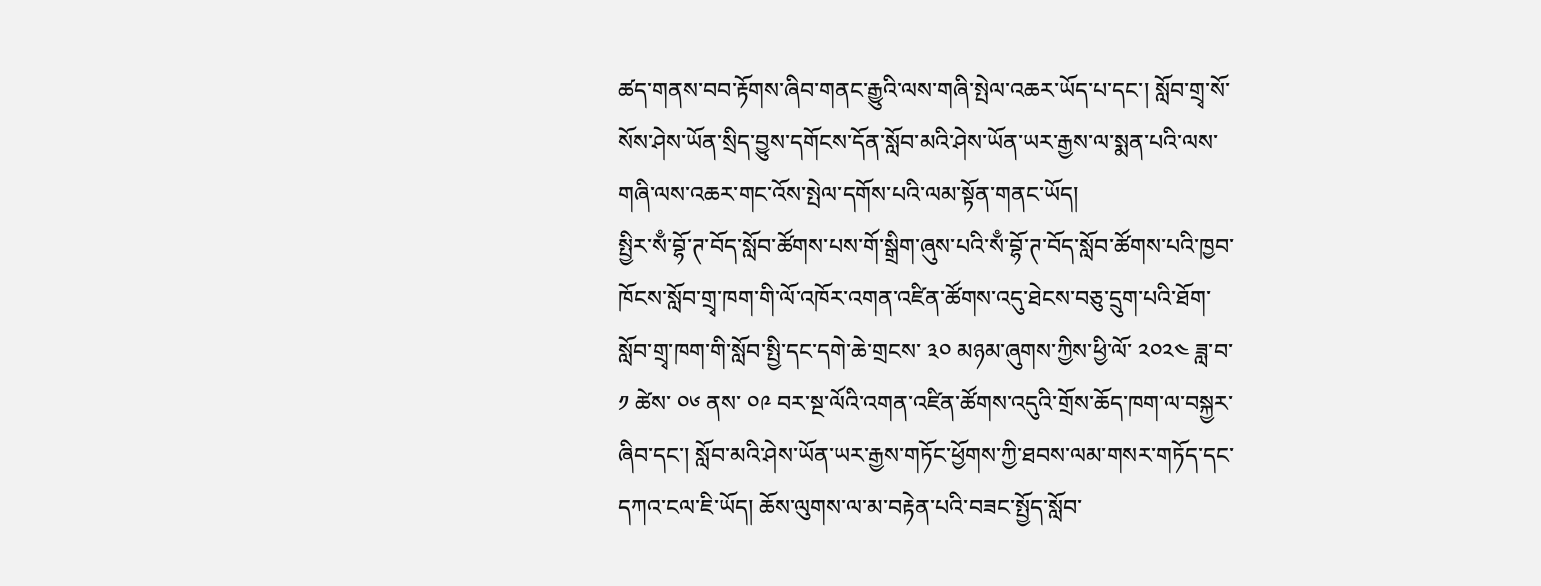ཚད་གནས་བབ་རྟོགས་ཞིབ་གནང་རྒྱུའི་ལས་གཞི་སྤེལ་འཆར་ཡོད་པ་དང་། སློབ་གྲྭ་སོ་སོས་ཤེས་ཡོན་སྲིད་བྱུས་དགོངས་དོན་སློབ་མའི་ཤེས་ཡོན་ཡར་རྒྱས་ལ་སྨན་པའི་ལས་གཞི་ལས་འཆར་གང་འོས་སྤེལ་དགོས་པའི་ལམ་སྟོན་གནང་ཡོད།
སྤྱིར་སྃ་བྷོ་ཊ་བོད་སློབ་ཚོགས་པས་གོ་སྒྲིག་ཞུས་པའི་སྃ་བྷོ་ཊ་བོད་སློབ་ཚོགས་པའི་ཁྱབ་ཁོངས་སློབ་གྲྭ་ཁག་གི་ལོ་འཁོར་འགན་འཛིན་ཚོགས་འདུ་ཐེངས་བཅུ་དྲུག་པའི་ཐོག་སློབ་གྲྭ་ཁག་གི་སློབ་སྤྱི་དང་དགེ་ཆེ་གྲངས་ ༣༠ མཉམ་ཞུགས་ཀྱིས་ཕྱི་ལོ་ ༢༠༢༤ ཟླ་བ་ ༡ ཚེས་ ༠༦ ནས་ ༠༩ བར་སྔ་ལོའི་འགན་འཛིན་ཚོགས་འདུའི་གྲོས་ཆོད་ཁག་ལ་བསྐྱར་ཞིབ་དང་། སློབ་མའི་ཤེས་ཡོན་ཡར་རྒྱས་གཏོང་ཕྱོགས་ཀྱི་ཐབས་ལམ་གསར་གཏོད་དང་དཀའ་ངལ་ཇི་ཡོད། ཆོས་ལུགས་ལ་མ་བརྟེན་པའི་བཟང་སྤྱོད་སློབ་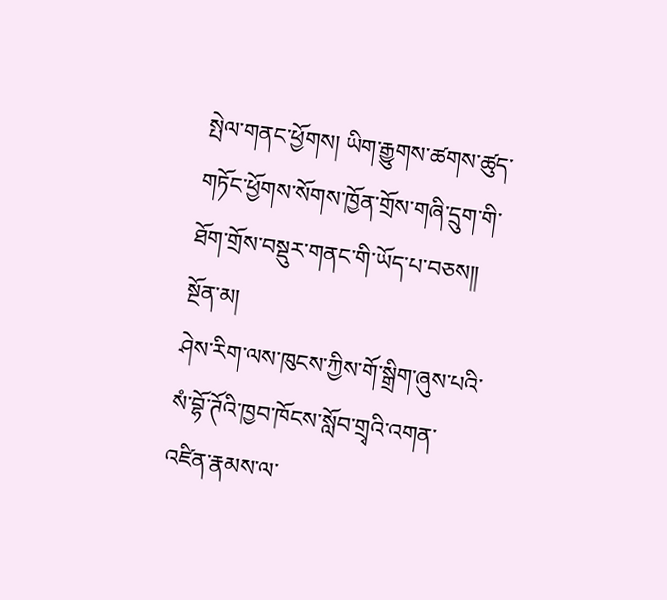སྤེལ་གནང་ཕྱོགས། ཡིག་རྒྱུགས་ཚགས་ཚུད་གཏོང་ཕྱོགས་སོགས་ཁྱོན་གྲོས་གཞི་དྲུག་གི་ཐོག་གྲོས་བསྡུར་གནང་གི་ཡོད་པ་བཅས།།
སྔོན་མ།
ཤེས་རིག་ལས་ཁུངས་ཀྱིས་གོ་སྒྲིག་ཞུས་པའི་སཾ་བྷོ་ཊོའི་ཁྱབ་ཁོངས་སློབ་གྲྭའི་འགན་འཛིན་རྣམས་ལ་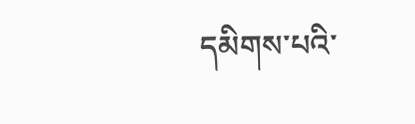དམིགས་པའི་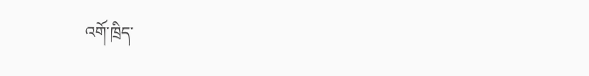འགོ་ཁྲིད་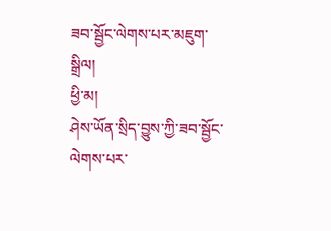ཟབ་སྦྱོང་ལེགས་པར་མཇུག་སྒྲིལ།
ཕྱི་མ།
ཤེས་ཡོན་སྲིད་བྱུས་ཀྱི་ཟབ་སྦྱོང་ལེགས་པར་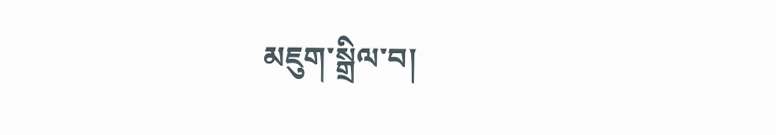མཇུག་སྒྲིལ་བ།